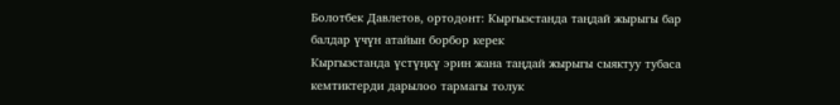Болотбек Давлетов, ортодонт: Кыргызстанда таңдай жырыгы бар балдар үчүн атайын борбор керек
Кыргызстанда үстүңкү эрин жана таңдай жырыгы сыяктуу тубаса кемтиктерди дарылоо тармагы толук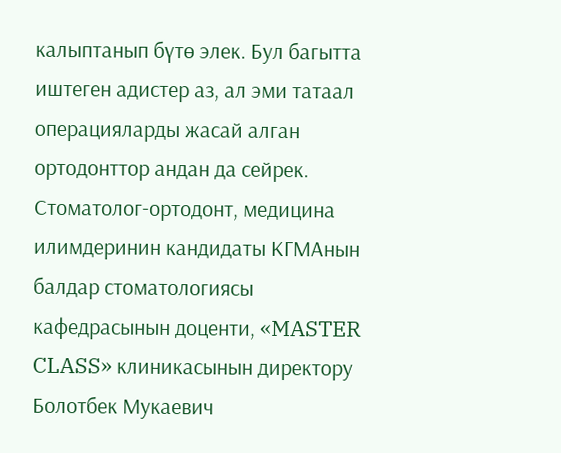калыптанып бүтө элек. Бул багытта иштеген адистер аз, ал эми татаал операцияларды жасай алган ортодонттор андан да сейрек. Стоматолог-ортодонт, медицина илимдеринин кандидаты КГМАнын балдар стоматологиясы кафедрасынын доценти, «MASTER CLASS» клиникасынын директору Болотбек Мукаевич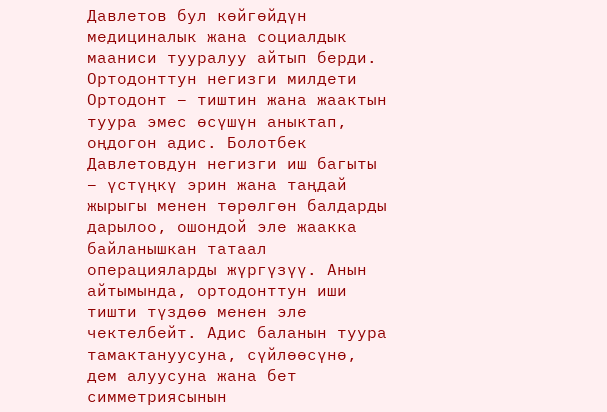Давлетов бул көйгөйдүн медициналык жана социалдык мааниси тууралуу айтып берди.
Ортодонттун негизги милдети
Ортодонт – тиштин жана жаактын туура эмес өсүшүн аныктап, оңдогон адис. Болотбек Давлетовдун негизги иш багыты – үстүңкү эрин жана таңдай жырыгы менен төрөлгөн балдарды дарылоо, ошондой эле жаакка байланышкан татаал операцияларды жүргүзүү. Анын айтымында, ортодонттун иши тишти түздөө менен эле чектелбейт. Адис баланын туура тамактануусуна, сүйлөөсүнө, дем алуусуна жана бет симметриясынын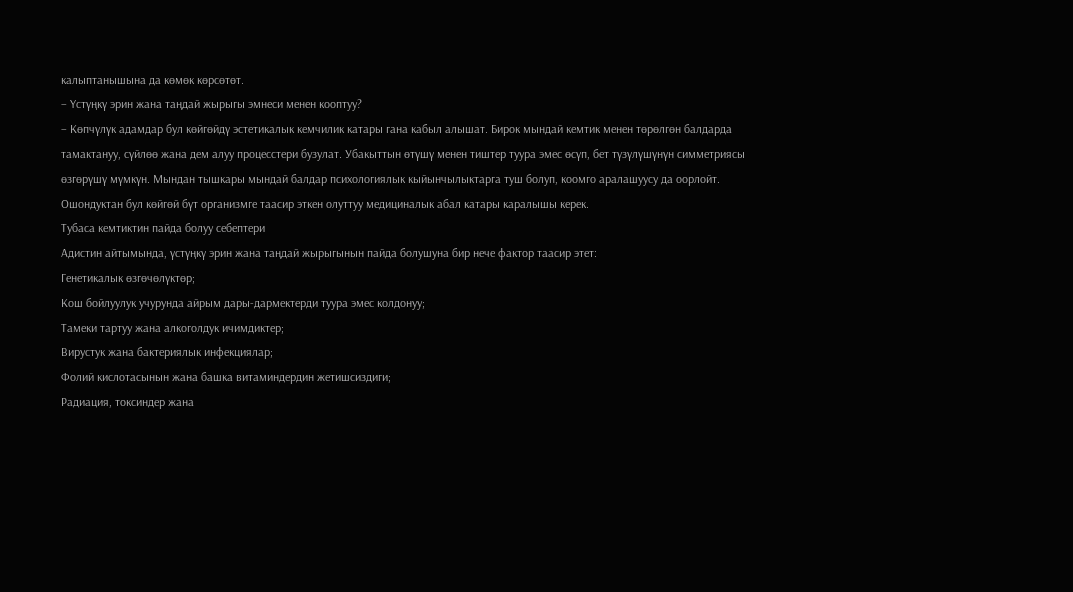калыптанышына да көмөк көрсөтөт.
– Үстүңкү эрин жана таңдай жырыгы эмнеси менен кооптуу?
– Көпчүлүк адамдар бул көйгөйдү эстетикалык кемчилик катары гана кабыл алышат. Бирок мындай кемтик менен төрөлгөн балдарда тамактануу, сүйлөө жана дем алуу процесстери бузулат. Убакыттын өтүшү менен тиштер туура эмес өсүп, бет түзүлүшүнүн симметриясы өзгөрүшү мүмкүн. Мындан тышкары мындай балдар психологиялык кыйынчылыктарга туш болуп, коомго аралашуусу да оорлойт. Ошондуктан бул көйгөй бүт организмге таасир эткен олуттуу медициналык абал катары каралышы керек.
Тубаса кемтиктин пайда болуу себептери
Адистин айтымында, үстүңкү эрин жана таңдай жырыгынын пайда болушуна бир нече фактор таасир этет:
Генетикалык өзгөчөлүктөр;
Кош бойлуулук учурунда айрым дары-дармектерди туура эмес колдонуу;
Тамеки тартуу жана алкоголдук ичимдиктер;
Вирустук жана бактериялык инфекциялар;
Фолий кислотасынын жана башка витаминдердин жетишсиздиги;
Радиация, токсиндер жана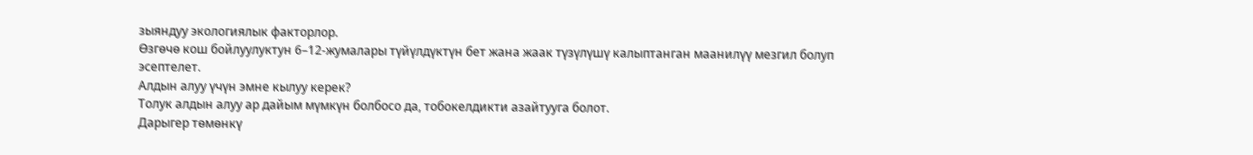зыяндуу экологиялык факторлор.
Өзгөчө кош бойлуулуктун 6–12-жумалары түйүлдүктүн бет жана жаак түзүлүшү калыптанган маанилүү мезгил болуп эсептелет.
Алдын алуу үчүн эмне кылуу керек?
Толук алдын алуу ар дайым мүмкүн болбосо да, тобокелдикти азайтууга болот.
Дарыгер төмөнкү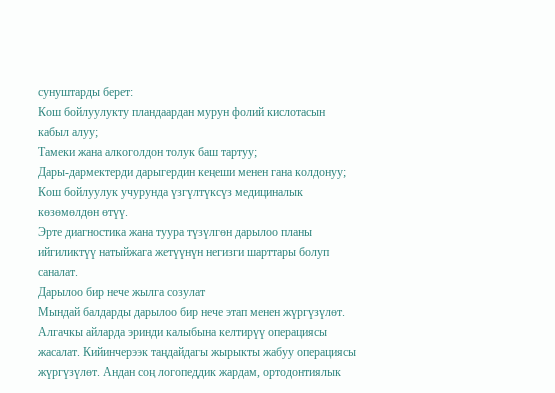сунуштарды берет:
Кош бойлуулукту пландаардан мурун фолий кислотасын кабыл алуу;
Тамеки жана алкоголдон толук баш тартуу;
Дары-дармектерди дарыгердин кеңеши менен гана колдонуу;
Кош бойлуулук учурунда үзгүлтүксүз медициналык көзөмөлдөн өтүү.
Эрте диагностика жана туура түзүлгөн дарылоо планы ийгиликтүү натыйжага жетүүнүн негизги шарттары болуп саналат.
Дарылоо бир нече жылга созулат
Мындай балдарды дарылоо бир нече этап менен жүргүзүлөт. Алгачкы айларда эринди калыбына келтирүү операциясы жасалат. Кийинчерээк таңдайдагы жырыкты жабуу операциясы жүргүзүлөт. Андан соң логопеддик жардам, ортодонтиялык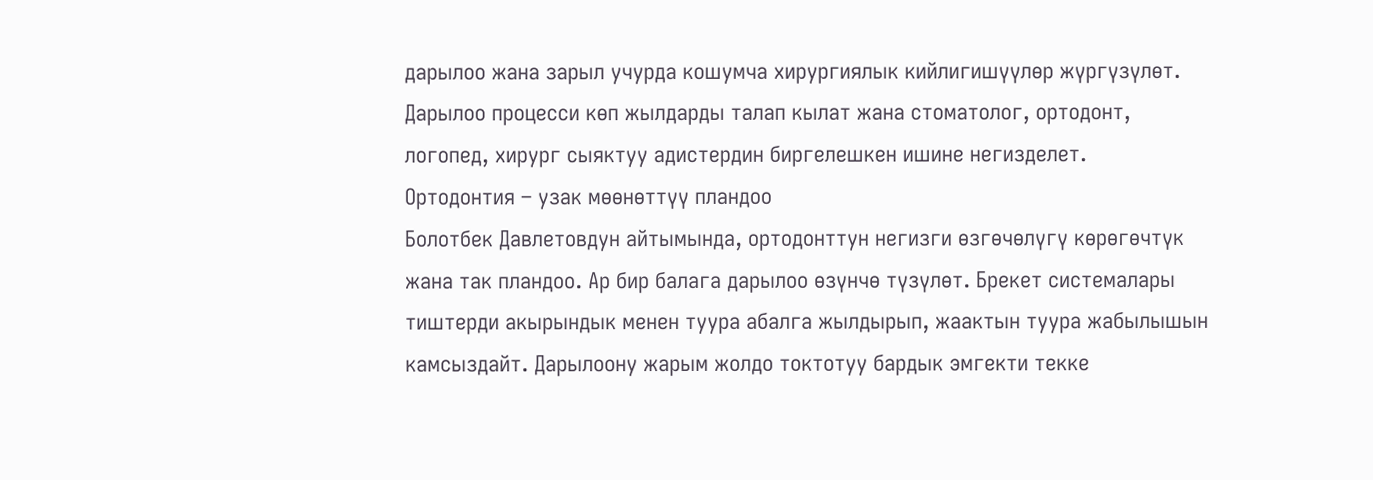дарылоо жана зарыл учурда кошумча хирургиялык кийлигишүүлөр жүргүзүлөт. Дарылоо процесси көп жылдарды талап кылат жана стоматолог, ортодонт, логопед, хирург сыяктуу адистердин биргелешкен ишине негизделет.
Ортодонтия – узак мөөнөттүү пландоо
Болотбек Давлетовдун айтымында, ортодонттун негизги өзгөчөлүгү көрөгөчтүк жана так пландоо. Ар бир балага дарылоо өзүнчө түзүлөт. Брекет системалары тиштерди акырындык менен туура абалга жылдырып, жаактын туура жабылышын камсыздайт. Дарылоону жарым жолдо токтотуу бардык эмгекти текке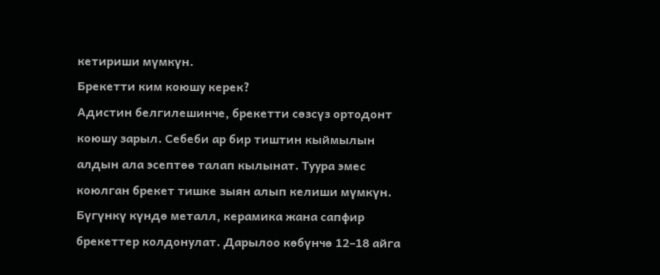кетириши мүмкүн.
Брекетти ким коюшу керек?
Адистин белгилешинче, брекетти сөзсүз ортодонт коюшу зарыл. Себеби ар бир тиштин кыймылын алдын ала эсептөө талап кылынат. Туура эмес коюлган брекет тишке зыян алып келиши мүмкүн. Бүгүнкү күндө металл, керамика жана сапфир брекеттер колдонулат. Дарылоо көбүнчө 12–18 айга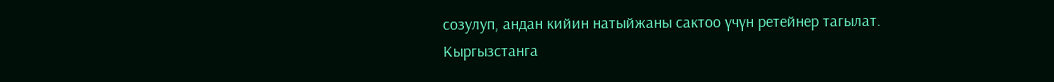созулуп, андан кийин натыйжаны сактоо үчүн ретейнер тагылат.
Кыргызстанга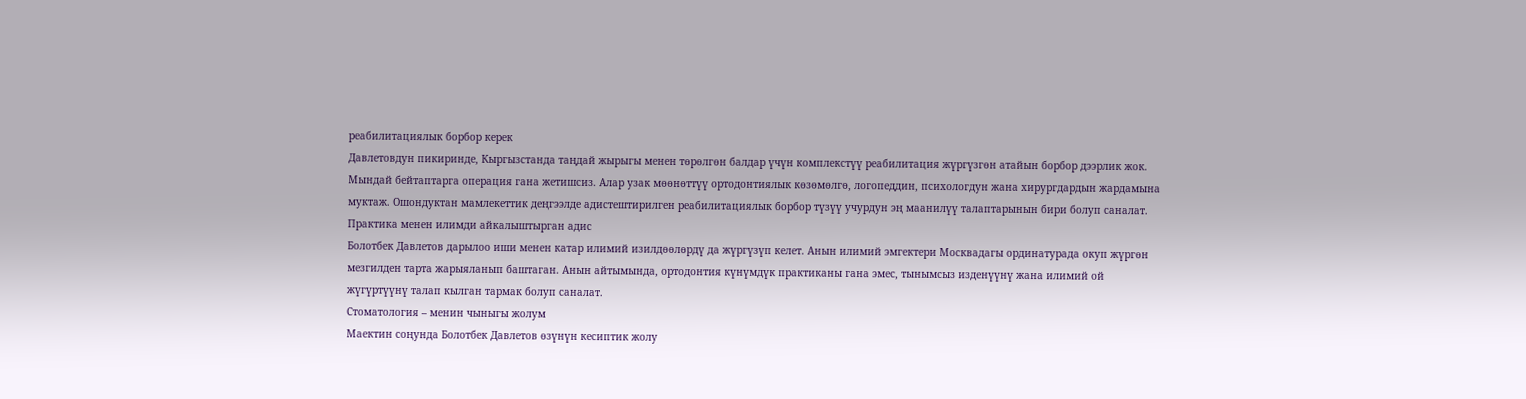реабилитациялык борбор керек
Давлетовдун пикиринде, Кыргызстанда таңдай жырыгы менен төрөлгөн балдар үчүн комплекстүү реабилитация жүргүзгөн атайын борбор дээрлик жок. Мындай бейтаптарга операция гана жетишсиз. Алар узак мөөнөттүү ортодонтиялык көзөмөлгө, логопеддин, психологдун жана хирургдардын жардамына муктаж. Ошондуктан мамлекеттик деңгээлде адистештирилген реабилитациялык борбор түзүү учурдун эң маанилүү талаптарынын бири болуп саналат.
Практика менен илимди айкалыштырган адис
Болотбек Давлетов дарылоо иши менен катар илимий изилдөөлөрдү да жүргүзүп келет. Анын илимий эмгектери Москвадагы ординатурада окуп жүргөн мезгилден тарта жарыяланып баштаган. Анын айтымында, ортодонтия күнүмдүк практиканы гана эмес, тынымсыз изденүүнү жана илимий ой жүгүртүүнү талап кылган тармак болуп саналат.
Стоматология – менин чыныгы жолум
Маектин соңунда Болотбек Давлетов өзүнүн кесиптик жолу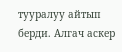тууралуу айтып берди. Алгач аскер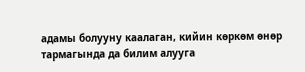адамы болууну каалаган, кийин көркөм өнөр тармагында да билим алууга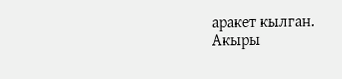аракет кылган. Акыры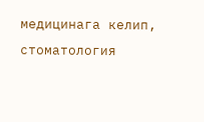медицинага келип, стоматология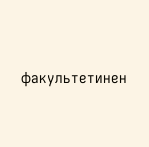факультетинен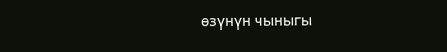өзүнүн чыныгы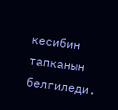кесибин тапканын белгиледи.